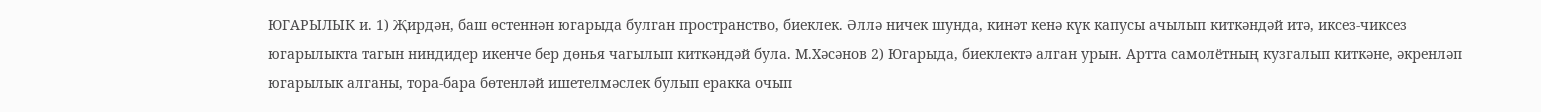ЮГАРЫЛЫК и. 1) Җирдән, баш өстеннән югарыда булган пространство, биеклек. Әллә ничек шунда, кинәт кенә күк капусы ачылып киткәндәй итә, иксез-чиксез югарылыкта тагын ниндидер икенче бер дөнья чагылып киткәндәй була. М.Хәсәнов 2) Югарыда, биеклектә алган урын. Артта самолётның кузгалып киткәне, әкренләп югарылык алганы, тора-бара бөтенләй ишетелмәслек булып еракка очып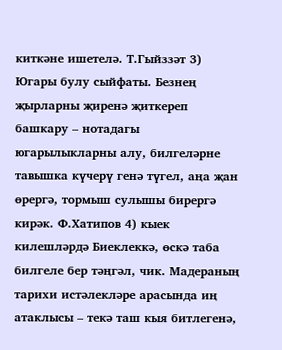киткәне ишетелә. Т.Гыйззәт 3) Югары булу сыйфаты. Безнең җырларны җиренә җиткереп башкару – нотадагы югарылыкларны алу, билгеләрне тавышка күчерү генә түгел, аңа җан өрергә, тормыш сулышы бирергә кирәк. Ф.Хатипов 4) кыек килешләрдә Биеклеккә, өскә таба билгеле бер тәңгәл, чик. Мадераның тарихи истәлекләре арасында иң атаклысы – текә таш кыя битлегенә,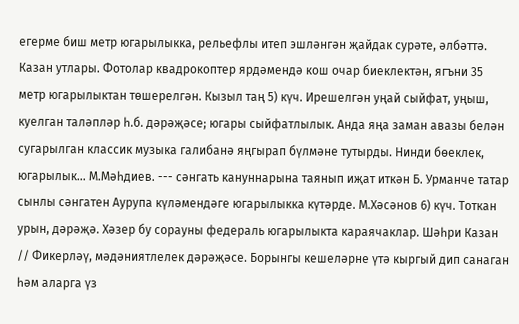егерме биш метр югарылыкка, рельефлы итеп эшләнгән җайдак сурәте, әлбәттә. Казан утлары. Фотолар квадрокоптер ярдәмендә кош очар биеклектән, ягъни 35 метр югарылыктан төшерелгән. Кызыл таң 5) күч. Ирешелгән уңай сыйфат, уңыш, куелган таләпләр һ.б. дәрәҗәсе; югары сыйфатлылык. Анда яңа заман авазы белән сугарылган классик музыка галибанә яңгырап бүлмәне тутырды. Нинди бөеклек, югарылык... М.Мәһдиев. --- сәнгать кануннарына таянып иҗат иткән Б. Урманче татар сынлы сәнгатен Аурупа күләмендәге югарылыкка күтәрде. М.Хәсәнов 6) күч. Тоткан урын, дәрәҗә. Хәзер бу сорауны федераль югарылыкта караячаклар. Шәһри Казан // Фикерләү, мәдәниятлелек дәрәҗәсе. Борынгы кешеләрне үтә кыргый дип санаган һәм аларга үз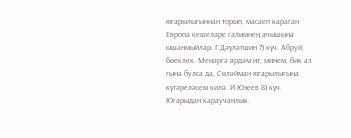югарылыгыннан торып, масаеп караган Европа кешеләре галимнең ачышына ышанмыйлар. Г.Дәүләтшин 7) күч. Абруй, бөеклек. Менәргә ярдәм ит, минем, бик аз гына булса да, Сөләйман югарылыгына күтәреләсем килә. И.Юзеев 8) күч. Югарыдан караучанлык.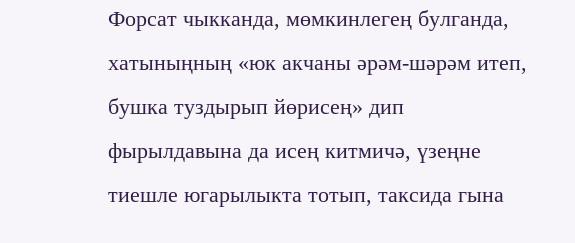Форсат чыкканда, мөмкинлегең булганда, хатыныңның «юк акчаны әрәм-шәрәм итеп, бушка туздырып йөрисең» дип фырылдавына да исең китмичә, үзеңне тиешле югарылыкта тотып, таксида гына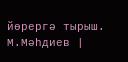йөрергә тырыш. М.Мәһдиев |